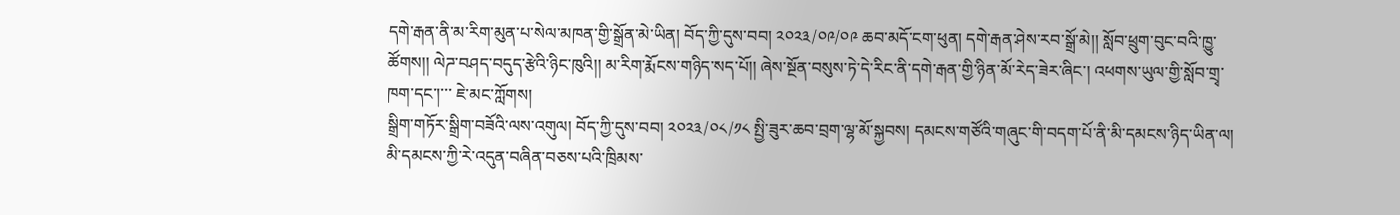དགེ་རྒན་ནི་མ་རིག་མུན་པ་སེལ་མཁན་གྱི་སྒྲོན་མེ་ཡིན། བོད་ཀྱི་དུས་བབ། ༢༠༢༣/༠༩/༠༩ ཆབ་མདོ་ངག་ཕུན། དགེ་རྒན་ཤེས་རབ་སྒྲོ་མེ།། སློབ་ཕྲུག་བུང་བའི་ཁྱུ་ཚོགས།། ལེཌ་བཤད་བདུད་རྩེའི་ཉིང་ཁུའི།། མ་རིག་རྨོངས་གཉིད་སད་པོ།། ཞེས་སྔོན་བསུས་ཏེ་དེ་རིང་ནི་དགེ་རྒན་གྱི་ཉིན་མོ་རེད་ཟེར་ཞིང་། འཕགས་ཡུལ་གྱི་སློབ་གྲྭ་ཁག་དང་།་་་ ཇེ་མང་ཀློགས།
སྒྲིག་གཏོར་སྒྲིག་བཟོའི་ལས་འགུལ། བོད་ཀྱི་དུས་བབ། ༢༠༢༣/༠༨/༡༨ སྤྱི་ཟུར་ཆབ་བྲག་ལྷ་མོ་སྐྱབས། དམངས་གཙོའི་གཞུང་གི་བདག་པོ་ནི་མི་དམངས་ཉིད་ཡིན་ལ། མི་དམངས་ཀྱི་རེ་འདུན་བཞིན་བཅས་པའི་ཁྲིམས་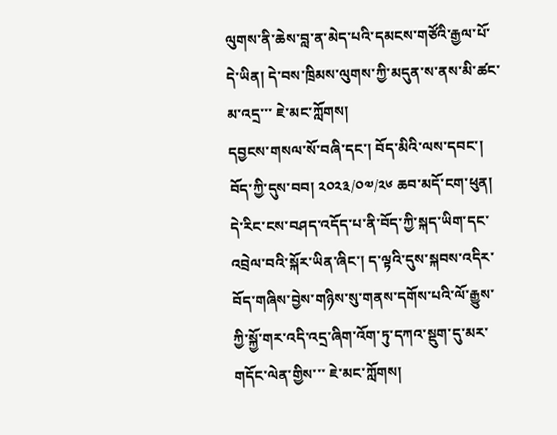ལུགས་ནི་ཆེས་བླ་ན་མེད་པའི་དམངས་གཙོའི་རྒྱལ་པོ་དེ་ཡིན། དེ་བས་ཁྲིམས་ལུགས་ཀྱི་མདུན་ས་ནས་མི་ཚང་མ་འདྲ་་་ ཇེ་མང་ཀློགས།
དབྱངས་གསལ་སོ་བཞི་དང་། བོད་མིའི་ལས་དབང་། བོད་ཀྱི་དུས་བབ། ༢༠༢༣/༠༧/༢༦ ཆབ་མདོ་ངག་ཕུན། དེ་རིང་ངས་བཤད་འདོད་པ་ནི་བོད་ཀྱི་སྐད་ཡིག་དང་འབྲེལ་བའི་སྐོར་ཡིན་ཞིང་། ད་ལྟའི་དུས་སྐབས་འདིར་བོད་གཞིས་བྱེས་གཉིས་སུ་གནས་དགོས་པའི་ལོ་རྒྱུས་ཀྱི་སྐྱོ་གར་འདི་འདྲ་ཞིག་འོག་ཏུ་དཀའ་སྡུག་དུ་མར་གདོང་ལེན་གྱིས་་་ ཇེ་མང་ཀློགས།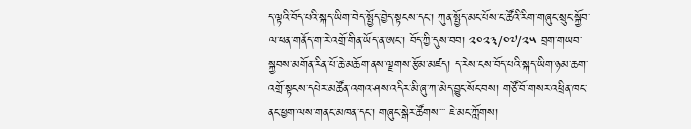ད་ལྟའི་བོད་པའི་སྐད་ཡིག་བེད་སྤྱོད་བྱེད་སྟངས་དང་། ཀུན་སྤྱོད་མང་པོས་ང་ཚོའི་རིག་གཞུང་སྲུང་སྐྱོབ་ལ་ཕན་གནོད་ག་རེ་འགྲོ་གིན་ཡོད་ན་ཨང་། བོད་ཀྱི་དུས་བབ། ༢༠༢༣/༠༧/༢༥ བྲག་གཡབ་སྐྱབས་མགོན་རིན་པོ་ཆེ་མཆོག་ནས་ལྗགས་རྩོམ་མཛད། ད་རེས་ངས་བོད་པའི་སྐད་ཡིག་ཉམ་ཆག་འགྲོ་སྟངས་དཔེར་མཚོན་འགའ་ཤས་འདིར་མི་ཞུ་ཀ་མེད་བྱུང་སོང་བས། གཙོ་བོ་གསར་འཕྲིན་ཁང་ནང་ཕྱག་ལས་གནང་མཁན་དང་། གཞུང་སྒེར་ཚོགས་་་ ཇེ་མང་ཀློགས།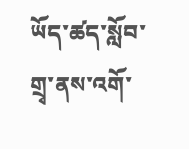ཡོད་ཚད་སློབ་གྲྭ་ནས་འགོ་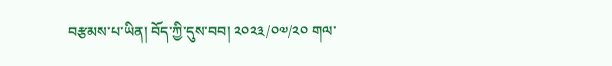བརྩམས་པ་ཡིན། བོད་ཀྱི་དུས་བབ། ༢༠༢༣/༠༧/༢༠ གལ་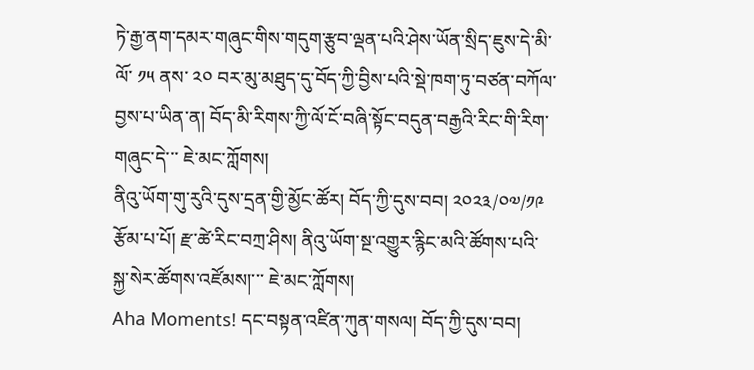ཏེ་རྒྱ་ནག་དམར་གཞུང་གིས་གདུག་རྩུབ་ལྡན་པའི་ཤེས་ཡོན་སྲིད་ཇུས་དེ་མི་ལོ་ ༡༥ ནས་ ༢༠ བར་མུ་མཐུད་དུ་བོད་ཀྱི་བྱིས་པའི་སྡེ་ཁག་ཏུ་བཙན་བཀོལ་བྱས་པ་ཡིན་ན། བོད་མི་རིགས་ཀྱི་ལོ་ངོ་བཞི་སྟོང་བདུན་བརྒྱའི་རིང་གི་རིག་གཞུང་དེ་་་ ཇེ་མང་ཀློགས།
ནིའུ་ཡོག་གུ་རུའི་དུས་དྲན་གྱི་མྱོང་ཚོར། བོད་ཀྱི་དུས་བབ། ༢༠༢༣/༠༧/༡༩ རྩོམ་པ་པོ། རྫ་ཚེ་རིང་བཀྲ་ཤིས། ནིའུ་ཡོག་སྔ་འགྱུར་རྙིང་མའི་ཚོགས་པའི་སྐྱ་སེར་ཚོགས་འཛོམས།་་་ ཇེ་མང་ཀློགས།
Aha Moments! དང་བསྟན་འཛིན་ཀུན་གསལ། བོད་ཀྱི་དུས་བབ།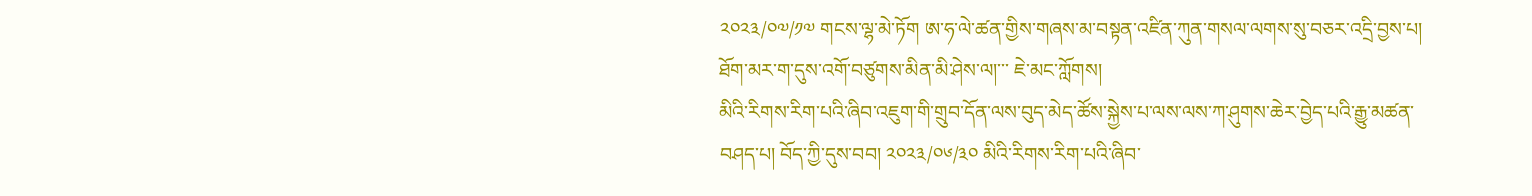༢༠༢༣/༠༧/༡༧ གངས་ལྷ་མེ་ཏོག ཨ་ཧ་ལེ་ཚན་གྱིས་གཞས་མ་བསྟན་འཛིན་ཀུན་གསལ་ལགས་སུ་བཅར་འདྲི་བྱས་པ། ཐོག་མར་ག་དུས་འགོ་བཙུགས་མིན་མི་ཤེས་ལ།་་་ ཇེ་མང་ཀློགས།
མིའི་རིགས་རིག་པའི་ཞིབ་འཇུག་གི་གྲུབ་དོན་ལས་བུད་མེད་ཚོས་སྐྱེས་པ་ལས་ལས་ཀ་ཤུགས་ཆེར་བྱེད་པའི་རྒྱུ་མཚན་བཤད་པ། བོད་ཀྱི་དུས་བབ། ༢༠༢༣/༠༦/༣༠ མིའི་རིགས་རིག་པའི་ཞིབ་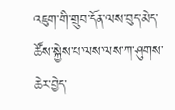འཇུག་གི་གྲུབ་དོན་ལས་བུད་མེད་ཚོས་སྐྱེས་པ་ལས་ལས་ཀ་ཤུགས་ཆེར་བྱེད་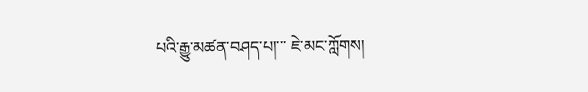པའི་རྒྱུ་མཚན་བཤད་པ།་་་ ཇེ་མང་ཀློགས།